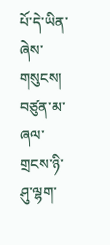པོ་དེ་ཡིན་ཞེས་གསུངས། བཙུན་མ་ཞལ་གྲངས་ཉི་ཤུ་ལྷག་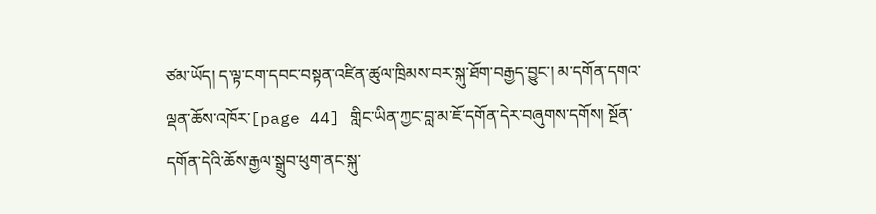ཙམ་ཡོད། ད་ལྟ་ངག་དབང་བསྟན་འཛིན་ཚུལ་ཁྲིམས་བར་སྐུ་ཐོག་བརྒྱད་བྱུང་། མ་དགོན་དགའ་ལྡན་ཆོས་འཁོར་[page 44] གླིང་ཡིན་ཀྱང་བླ་མ་ཇོ་དགོན་དེར་བཞུགས་དགོས། སྔོན་དགོན་དེའི་ཆོས་རྒྱལ་སྒྲུབ་ཕུག་ནང་སྐུ་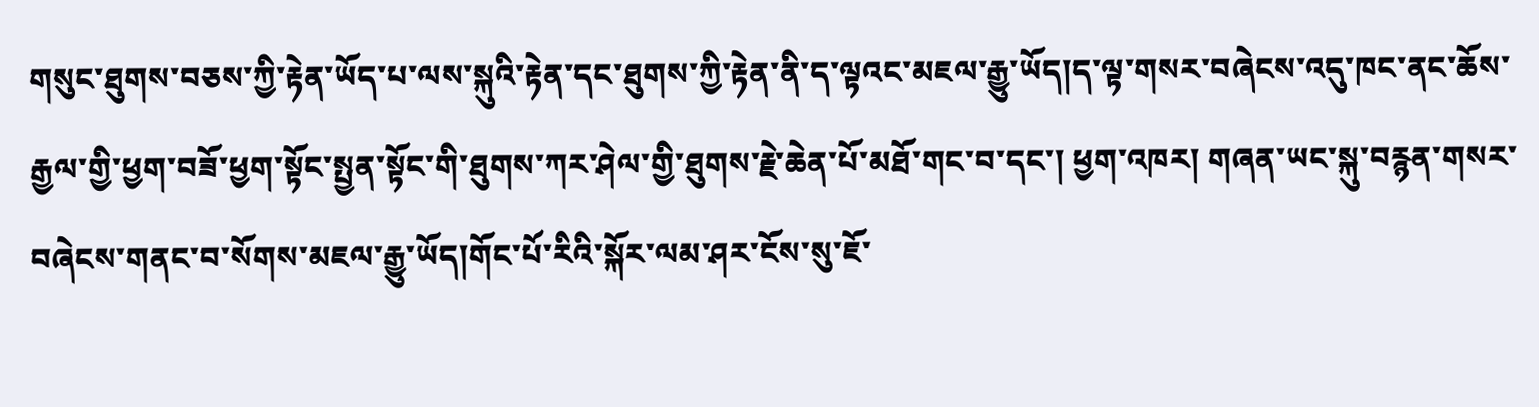གསུང་ཐུགས་བཅས་ཀྱི་རྟེན་ཡོད་པ་ལས་སྐུའི་རྟེན་དང་ཐུགས་ཀྱི་རྟེན་ནི་ད་ལྟའང་མཇལ་རྒྱུ་ཡོད།ད་ལྟ་གསར་བཞེངས་འདུ་ཁང་ནང་ཆོས་རྒྱལ་གྱི་ཕྱག་བཟོ་ཕྱག་སྟོང་སྤྱན་སྟོང་གི་ཐུགས་ཀར་ཤེལ་གྱི་ཐུགས་རྗེ་ཆེན་པོ་མཐོ་གང་བ་དང་། ཕྱག་འཁར། གཞན་ཡང་སྐུ་བརྙན་གསར་བཞེངས་གནང་བ་སོགས་མཇལ་རྒྱུ་ཡོད།གོང་པོ་རིའི་སྐོར་ལམ་ཤར་ངོས་སུ་ཇོ་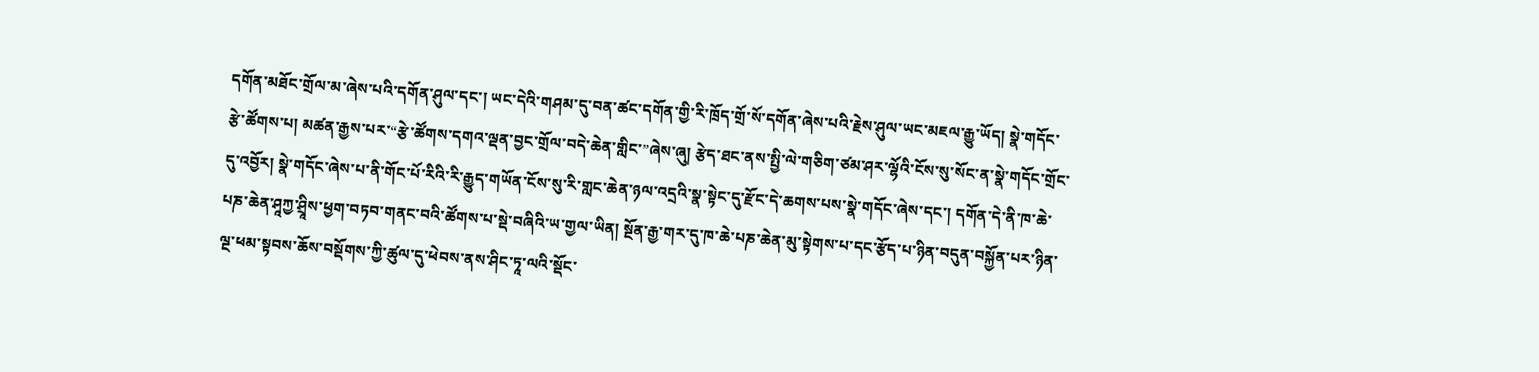དགོན་མཐོང་གྲོལ་མ་ཞེས་པའི་དགོན་ཤུལ་དང་། ཡང་དེའི་གཤམ་དུ་བན་ཚང་དགོན་གྱི་རི་ཁྲོད་གྲོ་སོ་དགོན་ཞེས་པའི་རྗེས་ཤུལ་ཡང་མཇལ་རྒྱུ་ཡོད། སྣེ་གདོང་རྩེ་ཚོགས་པ། མཚན་རྒྱས་པར་“རྩེ་ཚོགས་དགའ་ལྡན་བྱང་གྲོལ་བདེ་ཆེན་གླིང་”ཞེས་ཞུ། རྩེད་ཐང་ནས་སྤྱི་ལེ་གཅིག་ཙམ་ཤར་ལྷོའི་ངོས་སུ་སོང་ན་སྣེ་གདོང་གྲོང་དུ་འབྱོར། སྣེ་གདོང་ཞེས་པ་ནི་གོང་པོ་རིའི་རི་རྒྱུད་གཡོན་ངོས་སུ་རི་གླང་ཆེན་ཉལ་འདྲའི་སྣ་སྟེང་དུ་རྫོང་དེ་ཆགས་པས་སྣེ་གདོང་ཞེས་དང་། དགོན་དེ་ནི་ཁ་ཆེ་པཎ་ཆེན་ཤཱཀྱ་ཤྲཱིས་ཕྱག་བཏབ་གནང་བའི་ཚོགས་པ་སྡེ་བཞིའི་ཡ་གྱལ་ཡིན། སྔོན་རྒྱ་གར་དུ་ཁ་ཆེ་པཎ་ཆེན་མུ་སྟེགས་པ་དང་རྩོད་པ་ཉིན་བདུན་བསྐྱོན་པར་ཉིན་ལྔ་ཕམ་སྟབས་ཆོས་བསྡོགས་ཀྱི་ཚུལ་དུ་ཕེབས་ནས་ཤིང་ཏཱ་ལའི་སྡོང་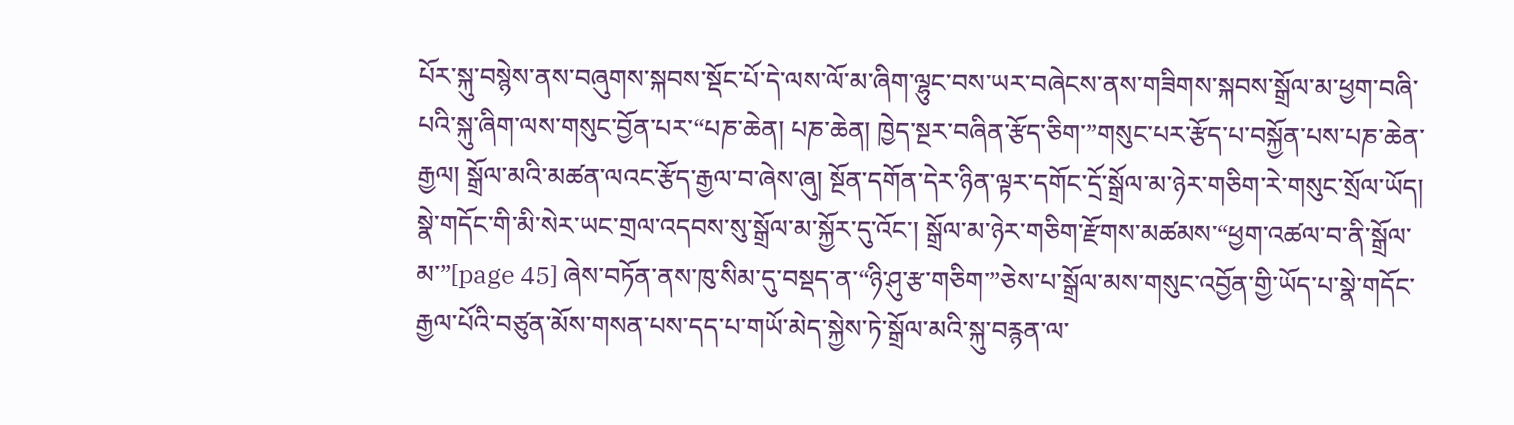པོར་སྐུ་བསྙེས་ནས་བཞུགས་སྐབས་སྡོང་པོ་དེ་ལས་ལོ་མ་ཞིག་ལྷུང་བས་ཡར་བཞེངས་ནས་གཟིགས་སྐབས་སྒྲོལ་མ་ཕྱག་བཞི་པའི་སྐུ་ཞིག་ལས་གསུང་བྱོན་པར་“པཎ་ཆེན། པཎ་ཆེན། ཁྱེད་སྔར་བཞིན་རྩོད་ཅིག་”གསུང་པར་རྩོད་པ་བསྐྱོན་པས་པཎ་ཆེན་རྒྱལ། སྒྲོལ་མའི་མཚན་ལའང་རྩོད་རྒྱལ་བ་ཞེས་ཞུ། སྔོན་དགོན་དེར་ཉིན་ལྟར་དགོང་དྲོ་སྒྲོལ་མ་ཉེར་གཅིག་རེ་གསུང་སྲོལ་ཡོད། སྣེ་གདོང་གི་མི་སེར་ཡང་གྲལ་འདབས་སུ་སྒྲོལ་མ་སྐྱོར་དུ་འོང་། སྒྲོལ་མ་ཉེར་གཅིག་རྫོགས་མཚམས་“ཕྱག་འཚལ་བ་ནི་སྒྲོལ་མ་”[page 45] ཞེས་བཏོན་ནས་ཁུ་སིམ་དུ་བསྡད་ན་“ཉི་ཤུ་རྩ་གཅིག་”ཅེས་པ་སྒྲོལ་མས་གསུང་འབྱོན་གྱི་ཡོད་པ་སྣེ་གདོང་རྒྱལ་པོའི་བཙུན་མོས་གསན་པས་དད་པ་གཡོ་མེད་སྐྱེས་ཏེ་སྒྲོལ་མའི་སྐུ་བརྙན་ལ་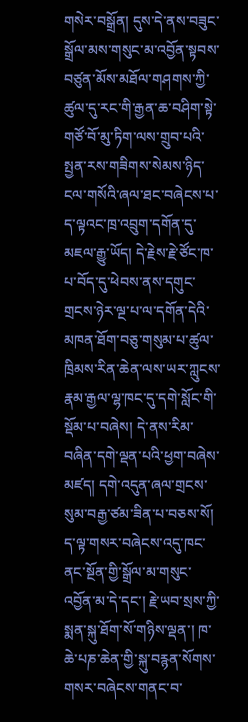གསེར་བསྒྲོན། དུས་དེ་ནས་བཟུང་སྒྲོལ་མས་གསུང་མ་འབྱོན་སྟབས་བཙུན་མོས་མཐོལ་གཤགས་ཀྱི་ཚུལ་དུ་རང་གི་རྒྱན་ཆ་བཤིག་སྟེ་གཙོ་བོ་མུ་ཏིག་ལས་གྲུབ་པའི་སྤྱན་རས་གཟིགས་སེམས་ཉིད་ངལ་གསོའི་ཞལ་ཐང་བཞེངས་པ་ད་ལྟའང་ཁྲ་འབྲུག་དགོན་དུ་མཇལ་རྒྱུ་ཡོད། དེ་རྗེས་རྗེ་ཙོང་ཁ་པ་བོད་དུ་ཕེབས་ནས་དགུང་གྲངས་ཉེར་ལྔ་པ་ལ་དགོན་དེའི་མཁན་ཐོག་བཅུ་གསུམ་པ་ཚུལ་ཁྲིམས་རིན་ཆེན་ལས་ཡར་ཀླུངས་རྣམ་རྒྱལ་ལྷ་ཁང་དུ་དགེ་སློང་གི་སྡོམ་པ་བཞེས། དེ་ནས་རིམ་བཞིན་དགེ་ལྡན་པའི་ཕྱག་བཞེས་མཛད། དགེ་འདུན་ཞལ་གྲངས་སུམ་བརྒྱ་ཙམ་ཟིན་པ་བཅས་སོ། ད་ལྟ་གསར་བཞེངས་འདུ་ཁང་ནང་སྔོན་གྱི་སྒྲོལ་མ་གསུང་འབྱོན་མ་དེ་དང་། རྗེ་ཡབ་སྲས་ཀྱི་སྨན་སྐུ་ཐོག་སོ་གཉིས་ལྡན་། ཁ་ཆེ་པཎ་ཆེན་གྱི་སྐུ་བརྙན་སོགས་གསར་བཞེངས་གནང་བ་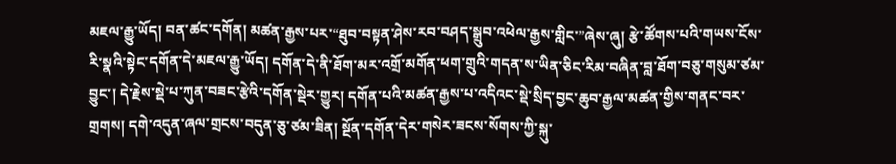མཇལ་རྒྱུ་ཡོད། བན་ཚང་དགོན། མཚན་རྒྱས་པར་“ཐུབ་བསྟན་ཤེས་རབ་བཤད་སྒྲུབ་འཕེལ་རྒྱས་གླིང་”ཞེས་ཞུ། རྩེ་ཚོགས་པའི་གཡས་ངོས་རི་སྣའི་སྟེང་དགོན་དེ་མཇལ་རྒྱུ་ཡོད། དགོན་དེ་ནི་ཐོག་མར་འགྲོ་མགོན་ཕག་གྲུའི་གདན་ས་ཡིན་ཅིང་རིམ་བཞིན་བླ་ཐོག་བཅུ་གསུམ་ཙམ་བྱུང་། དེ་རྗེས་སྡེ་པ་ཀུན་བཟང་རྩེའི་དགོན་སྡེར་གྱུར། དགོན་པའི་མཚན་རྒྱས་པ་འདིའང་སྡེ་སྲིད་བྱང་ཆུབ་རྒྱལ་མཚན་གྱིས་གནང་བར་གྲགས། དགེ་འདུན་ཞལ་གྲངས་བདུན་ཅུ་ཙམ་ཟིན། སྔོན་དགོན་དེར་གསེར་ཟངས་སོགས་ཀྱི་སྐུ་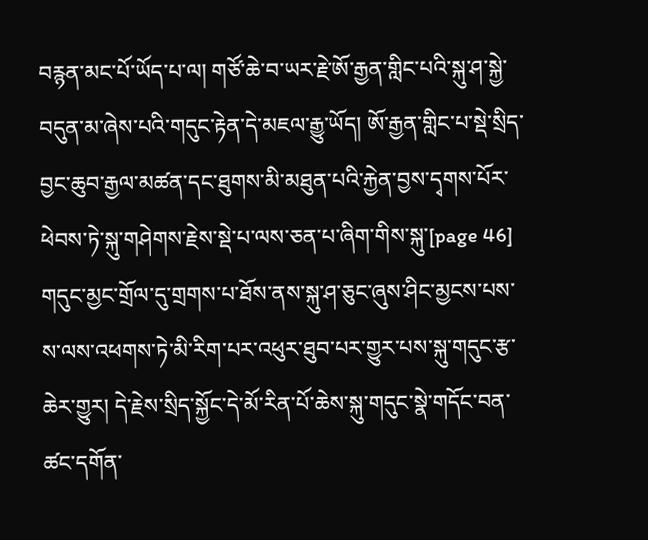བརྙན་མང་པོ་ཡོད་པ་ལ། གཙོ་ཆེ་བ་ཡར་རྗེ་ཨོ་རྒྱན་གླིང་པའི་སྐུ་ཤ་སྐྱེ་བདུན་མ་ཞེས་པའི་གདུང་རྟེན་དེ་མཇལ་རྒྱུ་ཡོད། ཨོ་རྒྱན་གླིང་པ་སྡེ་སྲིད་བྱང་ཆུབ་རྒྱལ་མཚན་དང་ཐུགས་མི་མཐུན་པའི་རྐྱེན་བྱས་དྭགས་པོར་ཕེབས་ཏེ་སྐུ་གཤེགས་རྗེས་སྡེ་པ་ལས་ཅན་པ་ཞིག་གིས་སྐུ་[page 46] གདུང་མྱང་གྲོལ་དུ་གྲགས་པ་ཐོས་ནས་སྐུ་ཤ་ཅུང་ཞུས་ཤིང་མྱངས་པས་ས་ལས་འཕགས་ཏེ་མི་རིག་པར་འཕུར་ཐུབ་པར་གྱུར་པས་སྐུ་གདུང་རྩ་ཆེར་གྱུར། དེ་རྗེས་སྲིད་སྐྱོང་དེ་མོ་རིན་པོ་ཆེས་སྐུ་གདུང་སྣེ་གདོང་བན་ཚང་དགོན་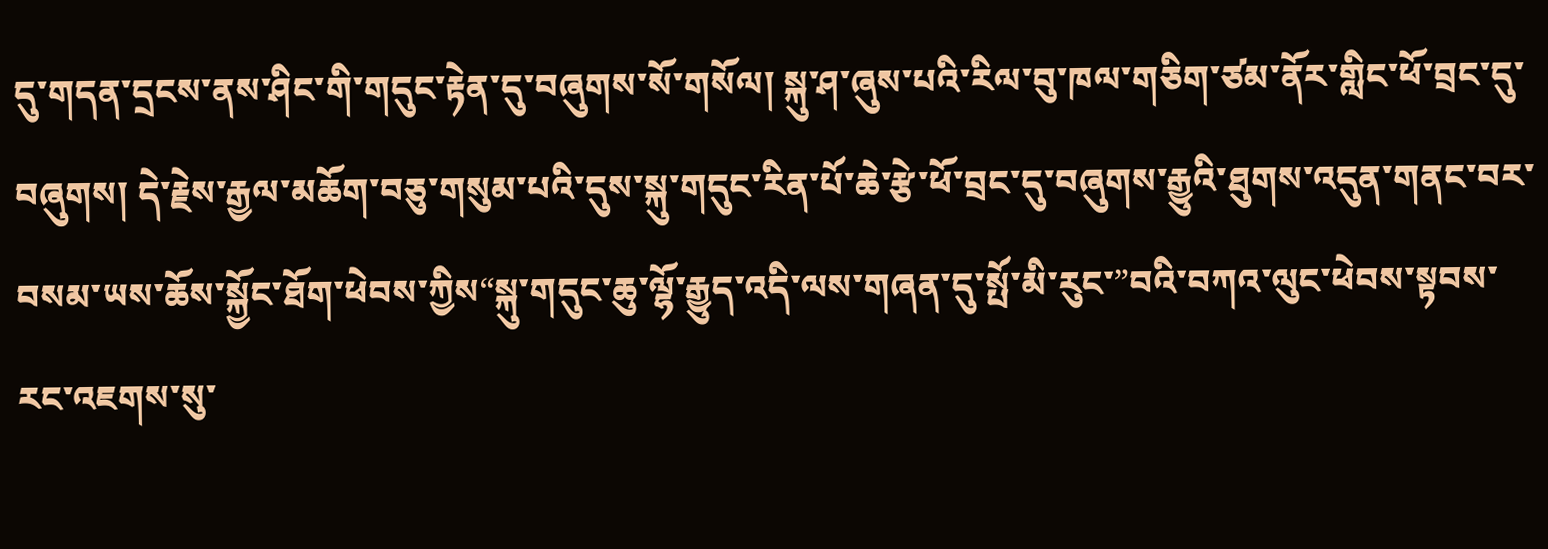དུ་གདན་དྲངས་ནས་ཤིང་གི་གདུང་རྟེན་དུ་བཞུགས་སོ་གསོལ། སྐུ་ཤ་ཞུས་པའི་རིལ་བུ་ཁལ་གཅིག་ཙམ་ནོར་གླིང་ཕོ་བྲང་དུ་བཞུགས། དེ་རྗེས་རྒྱལ་མཆོག་བཅུ་གསུམ་པའི་དུས་སྐུ་གདུང་རིན་པོ་ཆེ་རྩེ་ཕོ་བྲང་དུ་བཞུགས་རྒྱུའི་ཐུགས་འདུན་གནང་བར་བསམ་ཡས་ཆོས་སྐྱོང་ཐོག་ཕེབས་ཀྱིས“སྐུ་གདུང་ཆུ་ལྷོ་རྒྱུད་འདི་ལས་གཞན་དུ་སྤོ་མི་རུང་”བའི་བཀའ་ལུང་ཕེབས་སྟབས་རང་འཇགས་སུ་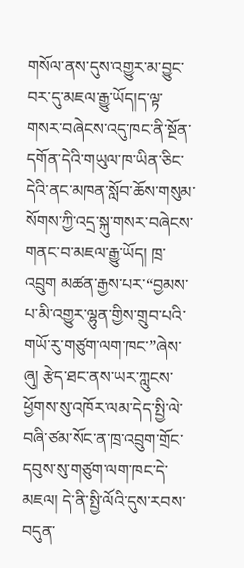གསོལ་ནས་དུས་འགྱུར་མ་བྱུང་བར་དུ་མཇལ་རྒྱུ་ཡོད།ད་ལྟ་གསར་བཞེངས་འདུ་ཁང་ནི་སྔོན་དགོན་དེའི་གཡུལ་ཁ་ཡིན་ཅིང་དེའི་ནང་མཁན་སློབ་ཆོས་གསུམ་སོགས་ཀྱི་འདྲ་སྐུ་གསར་བཞེངས་གནང་བ་མཇལ་རྒྱུ་ཡོད། ཁྲ་འབྲུག མཚན་རྒྱས་པར་“བྱམས་པ་མི་འགྱུར་ལྷུན་གྱིས་གྲུབ་པའི་གཡོ་རུ་གཙུག་ལག་ཁང་”ཞེས་ཞུ། རྩེད་ཐང་ནས་ཡར་ཀླུངས་ཕྱོགས་སུ་འཁོར་ལམ་དེད་སྤྱི་ལེ་བཞི་ཙམ་སོང་ན་ཁྲ་འབྲུག་གྲོང་དབུས་སུ་གཙུག་ལག་ཁང་དེ་མཇལ། དེ་ནི་སྤྱི་ལོའི་དུས་རབས་བདུན་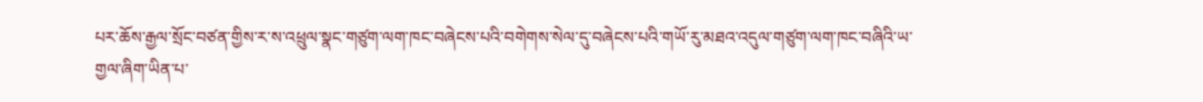པར་ཆོས་རྒྱལ་སྲོང་བཙན་གྱིས་ར་ས་འཕྲུལ་སྣང་གཙུག་ལག་ཁང་བཞེངས་པའི་བགེགས་སེལ་དུ་བཞེངས་པའི་གཡོ་རུ་མཐའ་འདུལ་གཙུག་ལག་ཁང་བཞིའི་ཡ་གྱལ་ཞིག་ཡིན་པ་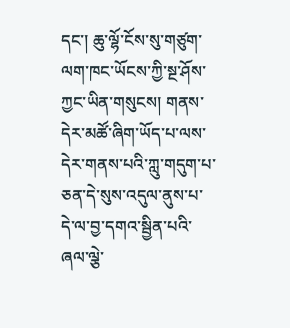དང་། ཆུ་ལྷོ་ངོས་སུ་གཙུག་ལག་ཁང་ཡོངས་ཀྱི་སྔ་ཤོས་ཀྱང་ཡིན་གསུངས། གནས་དེར་མཚོ་ཞིག་ཡོད་པ་ལས་དེར་གནས་པའི་ཀླུ་གདུག་པ་ཅན་དེ་སུས་འདུལ་ནུས་པ་དེ་ལ་བྱ་དགའ་སྦྱིན་པའི་ཞལ་ལྕེ་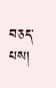བཅད་པས།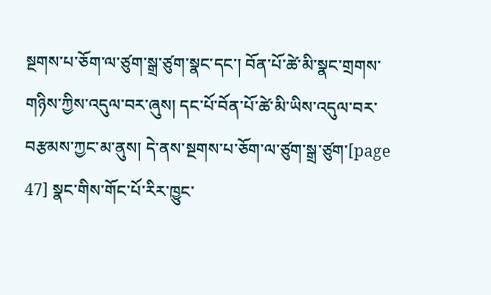སྔགས་པ་ཅོག་ལ་ཙུག་སྒྲ་ཙུག་སྣང་དང་། བོན་པོ་ཚེ་མི་སྣང་གྲགས་གཉིས་ཀྱིས་འདུལ་བར་ཞུས། དང་པོ་བོན་པོ་ཚེ་མི་ཡིས་འདུལ་བར་བརྩམས་ཀྱང་མ་ནུས། དེ་ནས་སྔགས་པ་ཅོག་ལ་ཙུག་སྒྲ་ཙུག་[page 47] སྣང་གིས་གོང་པོ་རིར་ཁྱུང་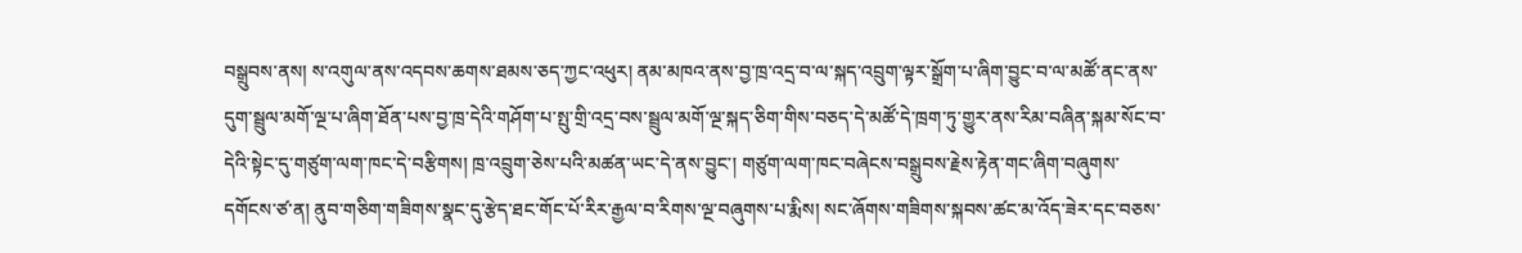བསྒྲུབས་ནས། ས་འགུལ་ནས་འདབས་ཆགས་ཐམས་ཅད་ཀྱང་འཕུར། ནམ་མཁའ་ནས་བྱ་ཁྲ་འདྲ་བ་ལ་སྐད་འབྲུག་ལྟར་སྒྲོག་པ་ཞིག་བྱུང་བ་ལ་མཚོ་ནང་ནས་དུག་སྦྲུལ་མགོ་ལྔ་པ་ཞིག་ཐོན་པས་བྱ་ཁྲ་དེའི་གཤོག་པ་སྤུ་གྲི་འདྲ་བས་སྦྲུལ་མགོ་ལྔ་སྐད་ཅིག་གིས་བཅད་དེ་མཚོ་དེ་ཁྲག་ཏུ་གྱུར་ནས་རིམ་བཞིན་སྐམ་སོང་བ་དེའི་སྟེང་དུ་གཙུག་ལག་ཁང་དེ་བརྩིགས། ཁྲ་འབྲུག་ཅེས་པའི་མཚན་ཡང་དེ་ནས་བྱུང་། གཙུག་ལག་ཁང་བཞེངས་བསྒྲུབས་རྗེས་རྟེན་གང་ཞིག་བཞུགས་དགོངས་ཙ་ན། ནུབ་གཅིག་གཟིགས་སྣང་དུ་རྩེད་ཐང་གོང་པོ་རིར་རྒྱལ་བ་རིགས་ལྔ་བཞུགས་པ་རྨིས། སང་ཞོགས་གཟིགས་སྐབས་ཚང་མ་འོད་ཟེར་དང་བཅས་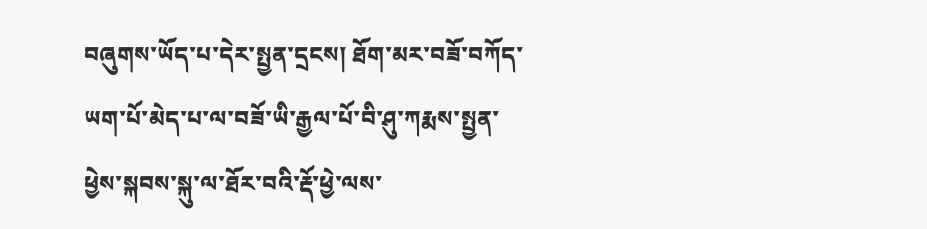བཞུགས་ཡོད་པ་དེར་སྤྱན་དྲངས། ཐོག་མར་བཟོ་བཀོད་ཡག་པོ་མེད་པ་ལ་བཟོ་ཡི་རྒྱལ་པོ་བི་ཤུ་ཀརྨས་སྤྱན་ཕྱེས་སྐབས་སྐུ་ལ་ཐོར་བའི་རྡོ་ཕྱེ་ལས་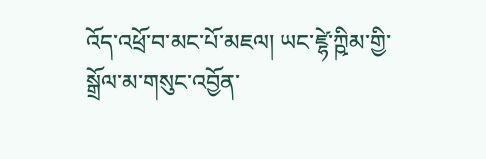འོད་འཕྲོ་བ་མང་པོ་མཇལ། ཡང་ཛྷེ་ཀྵིམ་གྱི་སྒྲོལ་མ་གསུང་འབྱོན་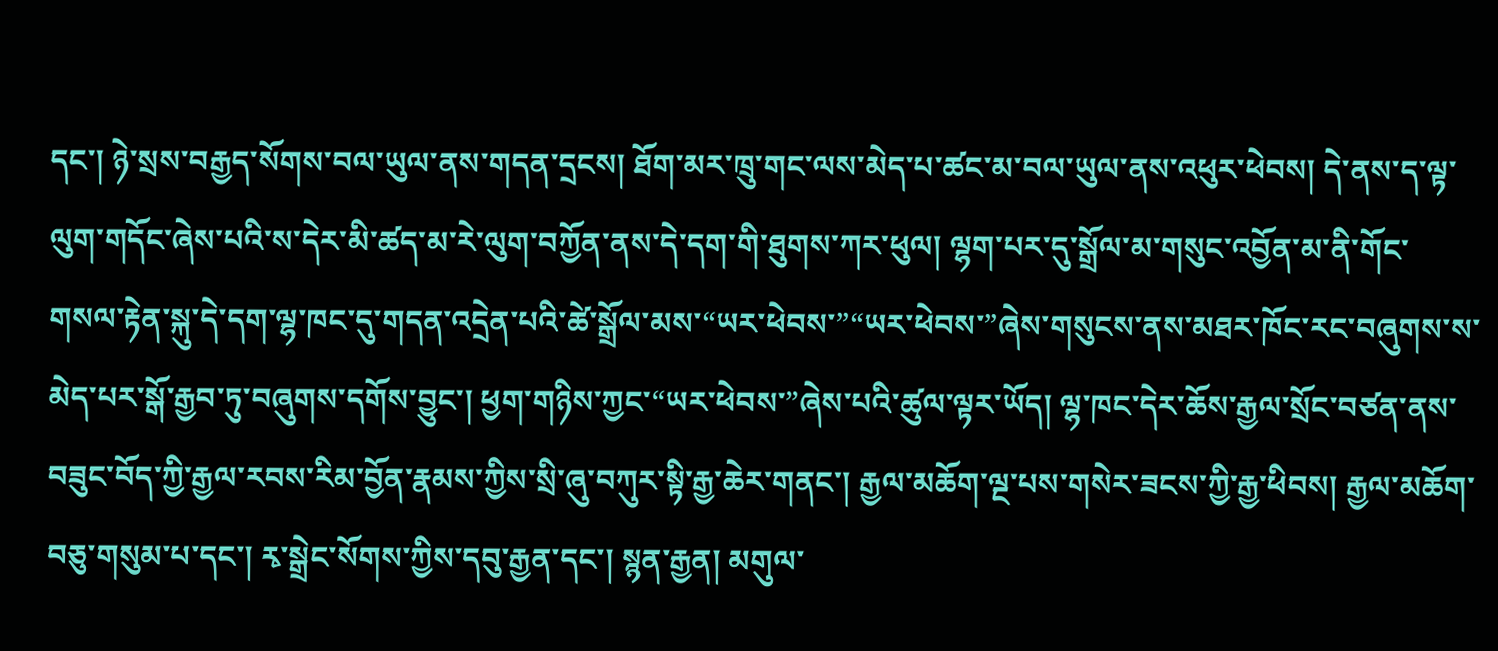དང་། ཉེ་སྲས་བརྒྱད་སོགས་བལ་ཡུལ་ནས་གདན་དྲངས། ཐོག་མར་ཁྲུ་གང་ལས་མེད་པ་ཚང་མ་བལ་ཡུལ་ནས་འཕུར་ཕེབས། དེ་ནས་ད་ལྟ་ལུག་གདོང་ཞེས་པའི་ས་དེར་མི་ཚད་མ་རེ་ལུག་བཀྱོན་ནས་དེ་དག་གི་ཐུགས་ཀར་ཕུལ། ལྷག་པར་དུ་སྒྲོལ་མ་གསུང་འབྱོན་མ་ནི་གོང་གསལ་རྟེན་སྐུ་དེ་དག་ལྷ་ཁང་དུ་གདན་འདྲེན་པའི་ཚེ་སྒྲོལ་མས་“ཡར་ཕེབས་”“ཡར་ཕེབས་”ཞེས་གསུངས་ནས་མཐར་ཁོང་རང་བཞུགས་ས་མེད་པར་སྒོ་རྒྱབ་ཏུ་བཞུགས་དགོས་བྱུང་། ཕྱག་གཉིས་ཀྱང་“ཡར་ཕེབས་”ཞེས་པའི་ཚུལ་ལྟར་ཡོད། ལྷ་ཁང་དེར་ཆོས་རྒྱལ་སྲོང་བཙན་ནས་བཟུང་བོད་ཀྱི་རྒྱལ་རབས་རིམ་བྱོན་རྣམས་ཀྱིས་སྲི་ཞུ་བཀུར་སྟི་རྒྱ་ཆེར་གནང་། རྒྱལ་མཆོག་ལྔ་པས་གསེར་ཟངས་ཀྱི་རྒྱ་ཕིབས། རྒྱལ་མཆོག་བཅུ་གསུམ་པ་དང་། རྭ་སྒྲེང་སོགས་ཀྱིས་དབུ་རྒྱན་དང་། སྙན་རྒྱན། མགུལ་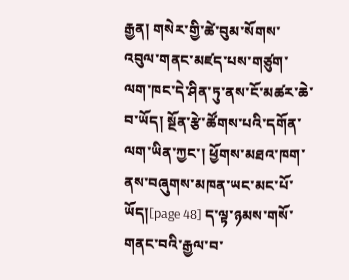རྒྱན། གསེར་གྱི་ཚེ་བུམ་སོགས་འབུལ་གནང་མཛད་པས་གཙུག་ལག་ཁང་དེ་ཤིན་ཏུ་ནས་ངོ་མཚར་ཆེ་བ་ཡོད། སྔོན་རྩེ་ཚོགས་པའི་དགོན་ལག་ཡིན་ཀྱང་། ཕྱོགས་མཐའ་ཁག་ནས་བཞུགས་མཁན་ཡང་མང་པོ་ཡོད།[page 48] ད་ལྟ་ཉམས་གསོ་གནང་བའི་རྒྱལ་བ་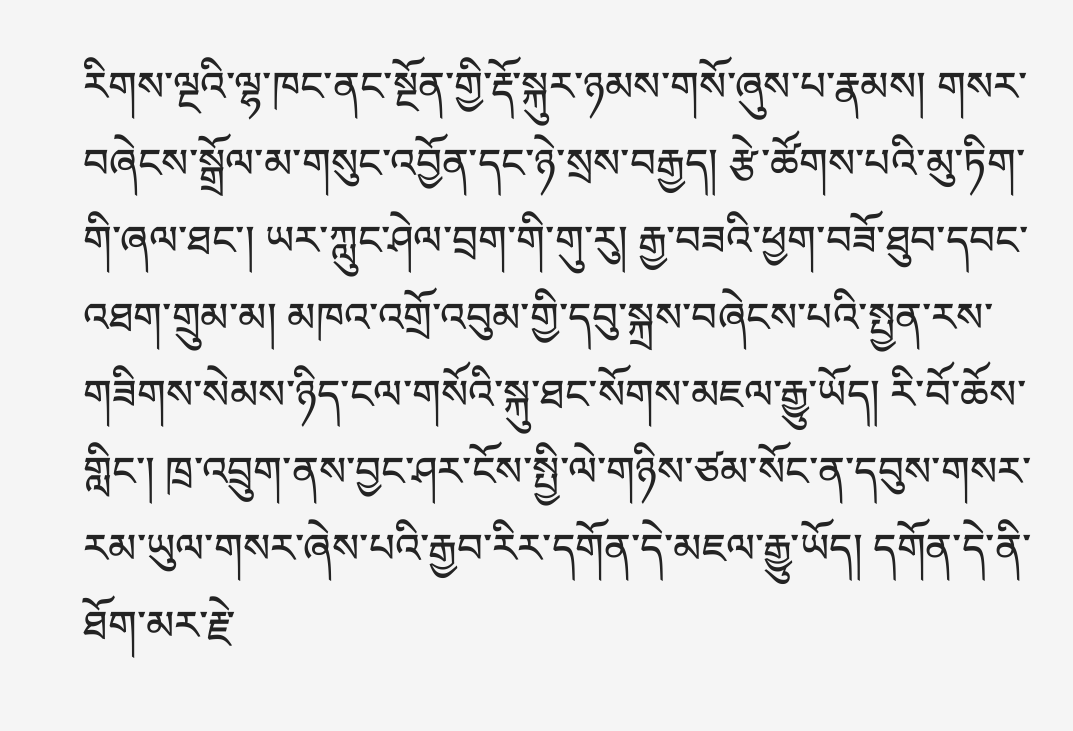རིགས་ལྔའི་ལྷ་ཁང་ནང་སྔོན་གྱི་རྡོ་སྐུར་ཉམས་གསོ་ཞུས་པ་རྣམས། གསར་བཞེངས་སྒྲོལ་མ་གསུང་འབྱོན་དང་ཉེ་སྲས་བརྒྱད། རྩེ་ཚོགས་པའི་མུ་ཏིག་གི་ཞལ་ཐང་། ཡར་ཀླུང་ཤེལ་བྲག་གི་གུ་རུ། རྒྱ་བཟའི་ཕྱག་བཟོ་ཐུབ་དབང་འཐག་གྲུམ་མ། མཁའ་འགྲོ་འབུམ་གྱི་དབུ་སྐྲས་བཞེངས་པའི་སྤྱན་རས་གཟིགས་སེམས་ཉིད་ངལ་གསོའི་སྐུ་ཐང་སོགས་མཇལ་རྒྱུ་ཡོད། རི་བོ་ཆོས་གླིང་། ཁྲ་འབྲུག་ནས་བྱང་ཤར་ངོས་སྤྱི་ལེ་གཉིས་ཙམ་སོང་ན་དབུས་གསར་རམ་ཡུལ་གསར་ཞེས་པའི་རྒྱབ་རིར་དགོན་དེ་མཇལ་རྒྱུ་ཡོད། དགོན་དེ་ནི་ཐོག་མར་རྗེ་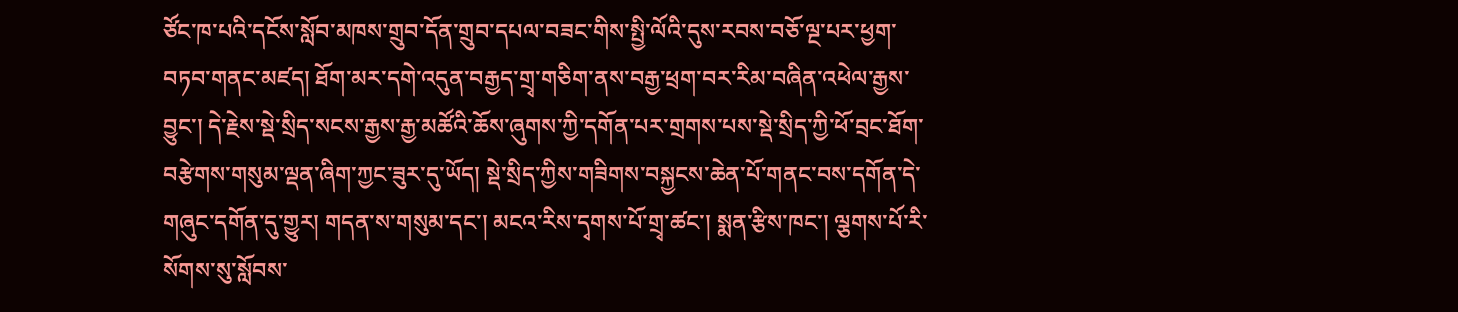ཙོང་ཁ་པའི་དངོས་སློབ་མཁས་གྲུབ་དོན་གྲུབ་དཔལ་བཟང་གིས་སྤྱི་ལོའི་དུས་རབས་བཅོ་ལྔ་པར་ཕྱག་བཏབ་གནང་མཛད། ཐོག་མར་དགེ་འདུན་བརྒྱད་གྲྭ་གཅིག་ནས་བརྒྱ་ཕྲག་བར་རིམ་བཞིན་འཕེལ་རྒྱས་བྱུང་། དེ་རྗེས་སྡེ་སྲིད་སངས་རྒྱས་རྒྱ་མཚོའི་ཆོས་ཞུགས་ཀྱི་དགོན་པར་གྲགས་པས་སྡེ་སྲིད་ཀྱི་ཕོ་བྲང་ཐོག་བརྩེགས་གསུམ་ལྡན་ཞིག་ཀྱང་ཟུར་དུ་ཡོད། སྡེ་སྲིད་ཀྱིས་གཟིགས་བསྐྱངས་ཆེན་པོ་གནང་བས་དགོན་དེ་གཞུང་དགོན་དུ་གྱུར། གདན་ས་གསུམ་དང་། མངའ་རིས་དྭགས་པོ་གྲྭ་ཚང་། སྨན་རྩིས་ཁང་། ལྕགས་པོ་རི་སོགས་སུ་སློབས་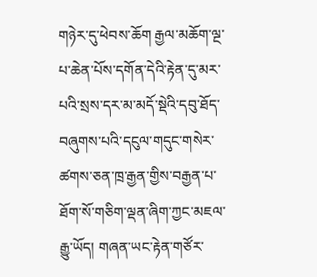གཉེར་དུ་ཕེབས་ཆོག རྒྱལ་མཆོག་ལྔ་པ་ཆེན་པོས་དགོན་དེའི་རྟེན་དུ་མར་པའི་སྲས་དར་མ་མདོ་སྡེའི་དབུ་ཐོད་བཞུགས་པའི་དངུལ་གདུང་གསེར་ཚགས་ཅན་ཁྲ་རྒྱན་གྱིས་བརྒྱན་པ་ཐོག་སོ་གཅིག་ལྡན་ཞིག་ཀྱང་མཇལ་རྒྱུ་ཡོད། གཞན་ཡང་རྟེན་གཙོར་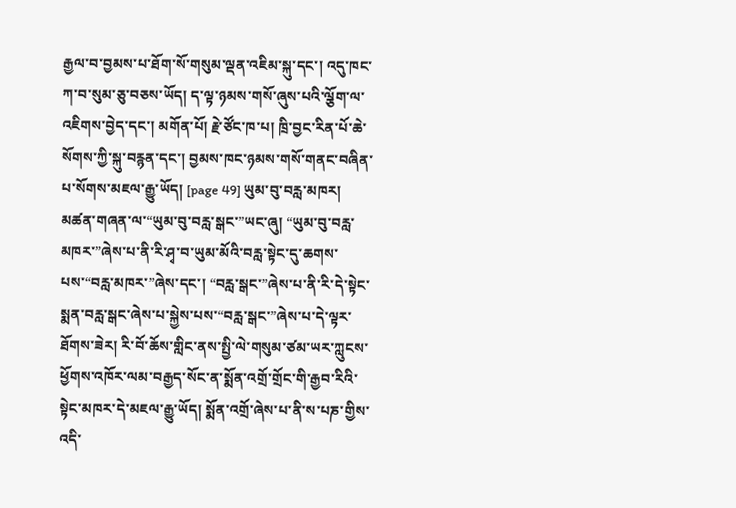རྒྱལ་བ་བྱམས་པ་ཐོག་སོ་གསུམ་ལྡན་འཇིམ་སྐུ་དང་། འདུ་ཁང་ཀ་བ་སུམ་ཅུ་བཅས་ཡོད། ད་ལྟ་ཉམས་གསོ་ཞུས་པའི་ལྕོག་ལ་འཇིགས་བྱེད་དང་། མགོན་པོ། རྗེ་ཙོང་ཁ་པ། ཁྲི་བྱང་རིན་པོ་ཆེ་སོགས་ཀྱི་སྐུ་བརྙན་དང་། བྱམས་ཁང་ཉམས་གསོ་གནང་བཞིན་པ་སོགས་མཇལ་རྒྱུ་ཡོད། [page 49] ཡུམ་བུ་བརླ་མཁར། མཚན་གཞན་ལ་“ཡུམ་བུ་བརླ་སྒང་”ཡང་ཞུ། “ཡུམ་བུ་བརླ་མཁར་”ཞེས་པ་ནི་རི་ཤྭ་བ་ཡུམ་མོའི་བརླ་སྟེང་དུ་ཆགས་པས་“བརླ་མཁར་”ཞེས་དང་། “བརླ་སྒང་”ཞེས་པ་ནི་རི་དེ་སྟེང་སྨན་བརླ་སྒང་ཞེས་པ་སྐྱེས་པས་“བརླ་སྒང་”ཞེས་པ་དེ་ལྟར་ཐོགས་ཟེར། རི་བོ་ཆོས་གླིང་ནས་སྤྱི་ལེ་གསུམ་ཙམ་ཡར་ཀླུངས་ཕྱོགས་འཁོར་ལམ་བརྒྱད་སོང་ན་སྨོན་འགྲོ་གྲོང་གི་རྒྱབ་རིའི་སྟེང་མཁར་དེ་མཇལ་རྒྱུ་ཡོད། སྨོན་འགྲོ་ཞེས་པ་ནི་ས་པཎ་གྱིས་འདི་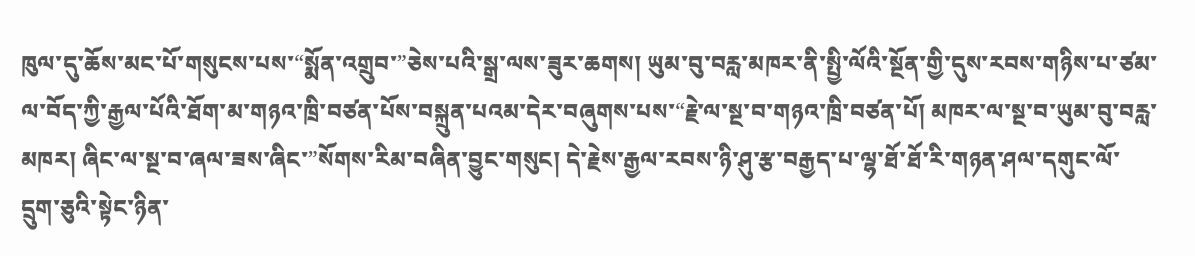ཁུལ་དུ་ཆོས་མང་པོ་གསུངས་པས་“སྨོན་འགྲུབ་”ཅེས་པའི་སྒྲ་ལས་ཟུར་ཆགས། ཡུམ་བུ་བརླ་མཁར་ནི་སྤྱི་ལོའི་སྔོན་གྱི་དུས་རབས་གཉིས་པ་ཙམ་ལ་བོད་ཀྱི་རྒྱལ་པོའི་ཐོག་མ་གཉའ་ཁྲི་བཙན་པོས་བསྐྲུན་པའམ་དེར་བཞུགས་པས་“རྗེ་ལ་སྔ་བ་གཉའ་ཁྲི་བཙན་པོ། མཁར་ལ་སྔ་བ་ཡུམ་བུ་བརླ་མཁར། ཞིང་ལ་སྔ་བ་ཞལ་ཟས་ཞིང་”སོགས་རིམ་བཞིན་བྱུང་གསུང། དེ་རྗེས་རྒྱལ་རབས་ཉི་ཤུ་རྩ་བརྒྱད་པ་ལྷ་ཐོ་ཐོ་རི་གཉན་ཤལ་དགུང་ལོ་དྲུག་ཅུའི་སྟེང་ཉིན་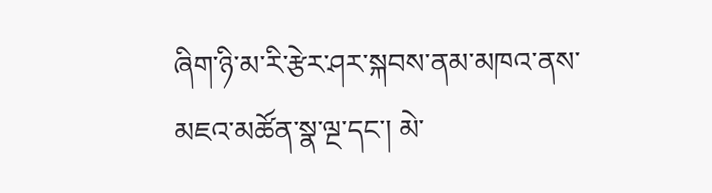ཞིག་ཉི་མ་རི་རྩེར་ཤར་སྐབས་ནམ་མཁའ་ནས་མཇའ་མཚོན་སྣ་ལྔ་དང་། མེ་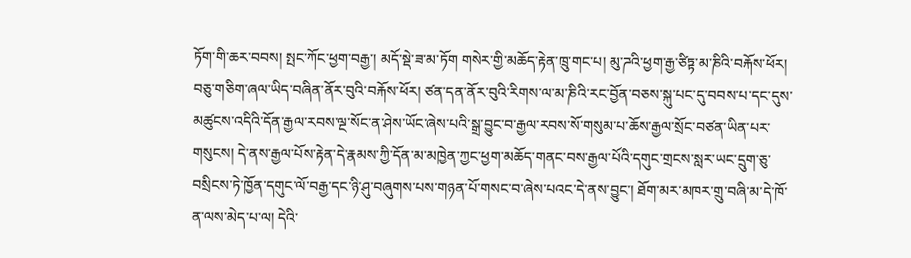ཏོག་གི་ཆར་བབས། སྤང་ཀོང་ཕྱག་བརྒྱ་། མདོ་སྡེ་ཟ་མ་ཏོག གསེར་གྱི་མཆོད་རྟེན་ཁྲུ་གང་པ། མུ་ཌའི་ཕྱག་རྒྱ་ཙིཏྟ་མ་ཎིའི་བརྐོས་ཕོར། བཅུ་གཅིག་ཞལ་ཡིད་བཞིན་ནོར་བུའི་བརྐོས་ཕོར། ཙན་དན་ནོར་བུའི་རིགས་ལ་མ་ཎིའི་རང་བྱོན་བཅས་སྐུ་པང་དུ་བབས་པ་དང་དུས་མཚུངས་འདིའི་དོན་རྒྱལ་རབས་ལྔ་སོང་ན་ཤེས་ཡོང་ཞེས་པའི་སྒྲ་བྱུང་བ་རྒྱལ་རབས་སོ་གསུམ་པ་ཆོས་རྒྱལ་སྲོང་བཙན་ཡིན་པར་གསུངས། དེ་ནས་རྒྱལ་པོས་རྟེན་དེ་རྣམས་ཀྱི་དོན་མ་མཁྱེན་ཀྱང་ཕྱག་མཆོད་གནང་བས་རྒྱལ་པོའི་དགུང་གྲངས་སླར་ཡང་དྲུག་ཅུ་བསྲིངས་ཏེ་ཁྱོན་དགུང་ལོ་བརྒྱ་དང་ཉི་ཤུ་བཞུགས་པས་གཉན་པོ་གསང་བ་ཞེས་པའང་དེ་ནས་བྱུང་། ཐོག་མར་མཁར་གྲུ་བཞི་མ་དེ་ཁོ་ན་ལས་མེད་པ་ལ། དེའི་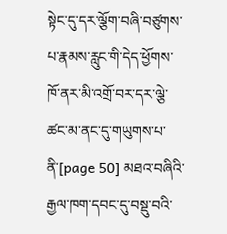སྟེང་དུ་དར་ལྕོག་བཞི་བཙུགས་པ་རྣམས་རླུང་གི་དེད་ཕྱོགས་ཁོ་ནར་མི་འགྲོ་བར་དར་ལྕེ་ཚང་མ་ནང་དུ་གཡུགས་པ་ནི་[page 50] མཐའ་བཞིའི་རྒྱལ་ཁག་དབང་དུ་བསྡུ་བའི་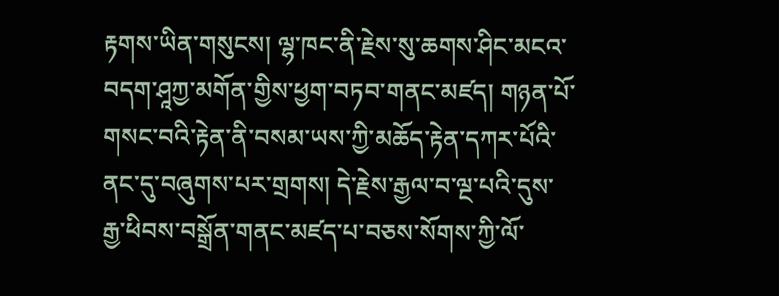རྟགས་ཡིན་གསུངས། ལྷ་ཁང་ནི་རྗེས་སུ་ཆགས་ཤིང་མངའ་བདག་ཤཱཀྱ་མགོན་གྱིས་ཕྱག་བཏབ་གནང་མཛད། གཉན་པོ་གསང་བའི་རྟེན་ནི་བསམ་ཡས་ཀྱི་མཆོད་རྟེན་དཀར་པོའི་ནང་དུ་བཞུགས་པར་གྲགས། དེ་རྗེས་རྒྱལ་བ་ལྔ་པའི་དུས་རྒྱ་ཕིབས་བསྒྲོན་གནང་མཛད་པ་བཅས་སོགས་ཀྱི་ལོ་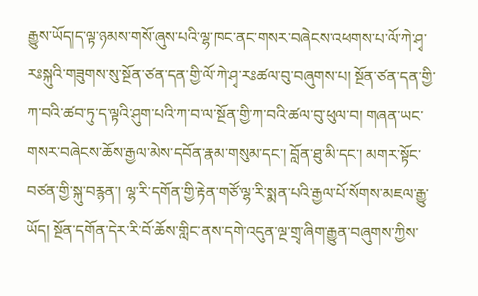རྒྱུས་ཡོད།ད་ལྟ་ཉམས་གསོ་ཞུས་པའི་ལྷ་ཁང་ནང་གསར་བཞེངས་འཕགས་པ་ལོ་ཀེ་ཤྭ་རཿསྐུའི་གཟུགས་སུ་སྔོན་ཙན་དན་གྱི་ལོ་ཀེ་ཤྭ་རཿཚལ་བུ་བཞུགས་པ། སྔོན་ཙན་དན་གྱི་ཀ་བའི་ཚབ་ཏུ་ད་ལྟའི་ཤུག་པའི་ཀ་བ་ལ་སྔོན་གྱི་ཀ་བའི་ཚལ་བུ་ཕུལ་བ། གཞན་ཡང་གསར་བཞེངས་ཆོས་རྒྱལ་མེས་དབོན་རྣམ་གསུམ་དང་། བློན་ཐུ་མི་དང་། མགར་སྟོང་བཙན་གྱི་སྐུ་བརྙན་། ལྷ་རི་དགོན་གྱི་རྟེན་གཙོ་ལྷ་རི་སྨན་པའི་རྒྱལ་པོ་སོགས་མཇལ་རྒྱུ་ཡོད། སྔོན་དགོན་དེར་རི་བོ་ཆོས་གླིང་ནས་དགེ་འདུན་ལྔ་གྲྭ་ཞིག་རྒྱུན་བཞུགས་ཀྱིས་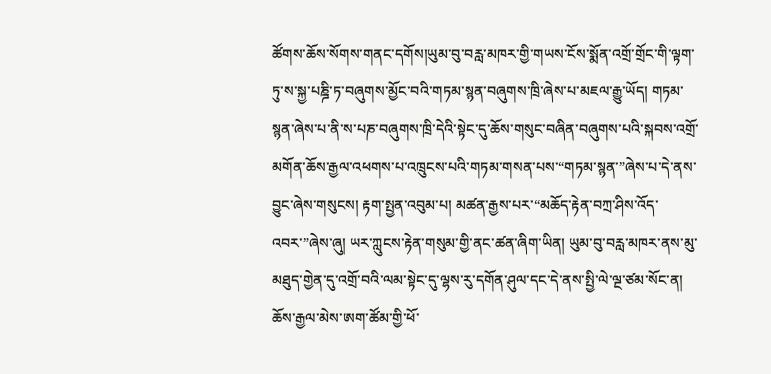ཚོགས་ཆོས་སོགས་གནང་དགོས།ཡུམ་བུ་བརླ་མཁར་གྱི་གཡས་ངོས་སྨོན་འགྲོ་གྲོང་གི་ལྟག་ཏུ་ས་སྐྱ་པཎྜི་ཏ་བཞུགས་མྱོང་བའི་གཏམ་སྙན་བཞུགས་ཁྲི་ཞེས་པ་མཇལ་རྒྱུ་ཡོད། གཏམ་སྙན་ཞེས་པ་ནི་ས་པཎ་བཞུགས་ཁྲི་དེའི་སྟེང་དུ་ཆོས་གསུང་བཞིན་བཞུགས་པའི་སྐབས་འགྲོ་མགོན་ཆོས་རྒྱལ་འཕགས་པ་འཁྲུངས་པའི་གཏམ་གསན་པས་“གཏམ་སྙན་”ཞེས་པ་དེ་ནས་བྱུང་ཞེས་གསུངས། རྟག་སྤྱན་འབུམ་པ། མཚན་རྒྱས་པར་“མཆོད་རྟེན་བཀྲ་ཤིས་འོད་འབར་”ཞེས་ཞུ། ཡར་ཀླུངས་རྟེན་གསུམ་གྱི་ནང་ཚན་ཞིག་ཡིན། ཡུམ་བུ་བརླ་མཁར་ནས་མུ་མཐུད་གྱེན་དུ་འགྲོ་བའི་ལམ་སྟེང་དུ་ལྷས་རུ་དགོན་ཤུལ་དང་དེ་ནས་སྤྱི་ལེ་ལྔ་ཙམ་སོང་ན། ཆོས་རྒྱལ་མེས་ཨག་ཚོམ་གྱི་ཕོ་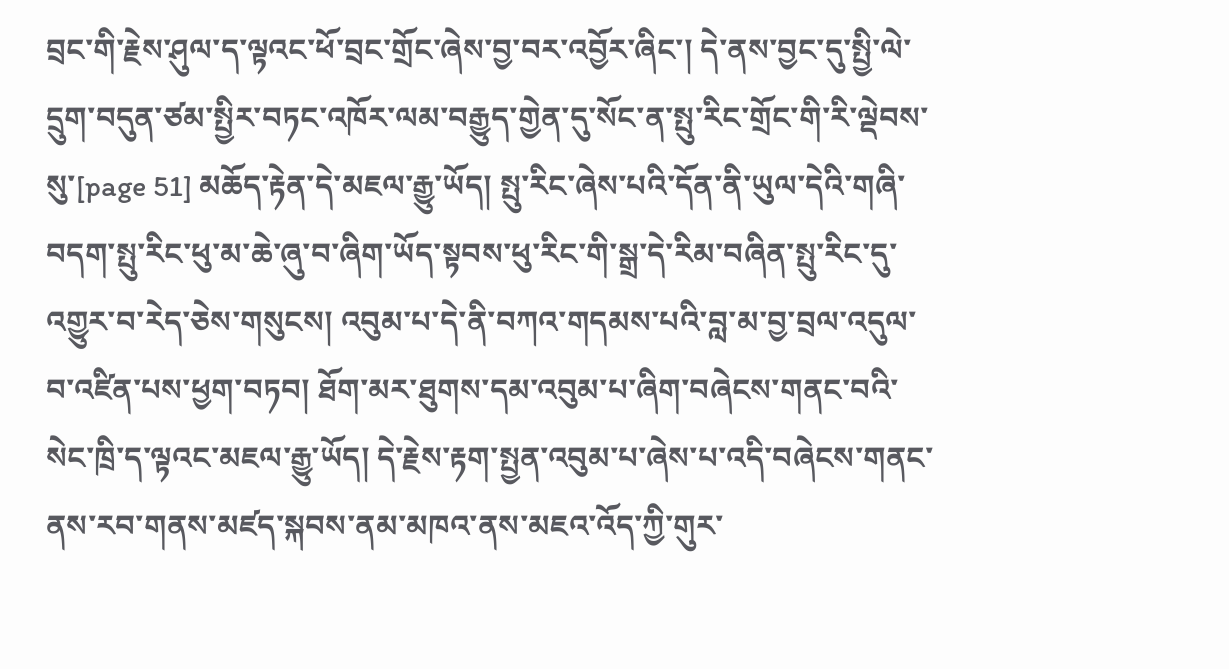བྲང་གི་རྗེས་ཤུལ་ད་ལྟའང་ཕོ་བྲང་གྲོང་ཞེས་བྱ་བར་འབྱོར་ཞིང་། དེ་ནས་བྱང་དུ་སྤྱི་ལེ་དྲུག་བདུན་ཙམ་སྤྱིར་བཏང་འཁོར་ལམ་བརྒྱུད་གྱེན་དུ་སོང་ན་སྤུ་རིང་གྲོང་གི་རི་ལྡེབས་སུ་[page 51] མཆོད་རྟེན་དེ་མཇལ་རྒྱུ་ཡོད། སྤུ་རིང་ཞེས་པའི་དོན་ནི་ཡུལ་དེའི་གཞི་བདག་སྤུ་རིང་ཕུ་མ་ཆེ་ཞུ་བ་ཞིག་ཡོད་སྟབས་ཕུ་རིང་གི་སྒྲ་དེ་རིམ་བཞིན་སྤུ་རིང་དུ་འགྱུར་བ་རེད་ཅེས་གསུངས། འབུམ་པ་དེ་ནི་བཀའ་གདམས་པའི་བླ་མ་བྱ་བྲལ་འདུལ་བ་འཛིན་པས་ཕྱག་བཏབ། ཐོག་མར་ཐུགས་དམ་འབུམ་པ་ཞིག་བཞེངས་གནང་བའི་སེང་ཁྲི་ད་ལྟའང་མཇལ་རྒྱུ་ཡོད། དེ་རྗེས་རྟག་སྤྱན་འབུམ་པ་ཞེས་པ་འདི་བཞེངས་གནང་ནས་རབ་གནས་མཛད་སྐབས་ནམ་མཁའ་ནས་མཇའ་འོད་ཀྱི་གུར་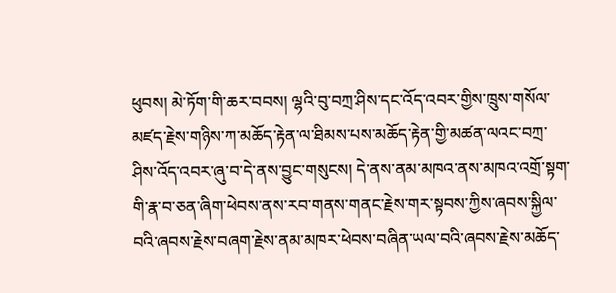ཕུབས། མེ་ཏོག་གི་ཆར་བབས། ལྷའི་བུ་བཀྲ་ཤིས་དང་འོད་འབར་གྱིས་ཁྲུས་གསོལ་མཛད་རྗེས་གཉིས་ཀ་མཆོད་རྟེན་ལ་ཐིམས་པས་མཆོད་རྟེན་གྱི་མཚན་ལའང་བཀྲ་ཤིས་འོད་འབར་ཞུ་བ་དེ་ནས་བྱུང་གསུངས། དེ་ནས་ནམ་མཁའ་ནས་མཁའ་འགྲོ་སྟག་གི་རྣ་བ་ཅན་ཞིག་ཕེབས་ནས་རབ་གནས་གནང་རྗེས་གར་སྟབས་ཀྱིས་ཞབས་སྐྱིལ་བའི་ཞབས་རྗེས་བཞག་རྗེས་ནམ་མཁར་ཕེབས་བཞིན་ཡལ་བའི་ཞབས་རྗེས་མཆོད་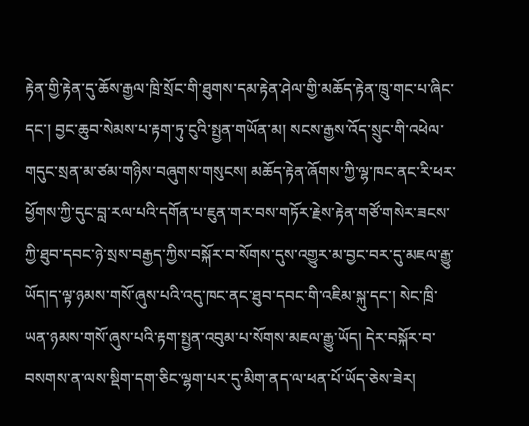རྟེན་གྱི་རྟེན་དུ་ཆོས་རྒྱལ་ཁྲི་སྲོང་གི་ཐུགས་དམ་རྟེན་ཤེལ་གྱི་མཆོད་རྟེན་ཁྲུ་གང་པ་ཞིང་དང་། བྱང་ཆུབ་སེམས་པ་རྟག་ཏུ་ངུའི་སྤྱན་གཡོན་མ། སངས་རྒྱས་འོད་སྲུང་གི་འཕེལ་གདུང་སྲན་མ་ཙམ་གཉིས་བཞུགས་གསུངས། མཆོད་རྟེན་ཞོགས་ཀྱི་ལྷ་ཁང་ནང་རི་ཕར་ཕྱོགས་ཀྱི་དུང་བླ་རལ་པའི་དགོན་པ་ཇུན་གར་བས་གཏོར་རྗེས་རྟེན་གཙོ་གསེར་ཟངས་ཀྱི་ཐུབ་དབང་ཉེ་སྲས་བརྒྱད་ཀྱིས་བསྐོར་བ་སོགས་དུས་འགྱུར་མ་བྱང་བར་དུ་མཇལ་རྒྱུ་ཡོད།ད་ལྟ་ཉམས་གསོ་ཞུས་པའི་འདུ་ཁང་ནང་ཐུབ་དབང་གི་འཇིམ་སྐུ་དང་། སེང་ཁྲི་ཡན་ཉམས་གསོ་ཞུས་པའི་རྟག་སྤྱན་འབུམ་པ་སོགས་མཇལ་རྒྱུ་ཡོད། དེར་བསྐོར་བ་བསགས་ན་ལས་སྡིག་དག་ཅིང་ལྷག་པར་དུ་མིག་ནད་ལ་ཕན་པོ་ཡོད་ཅེས་ཟེར།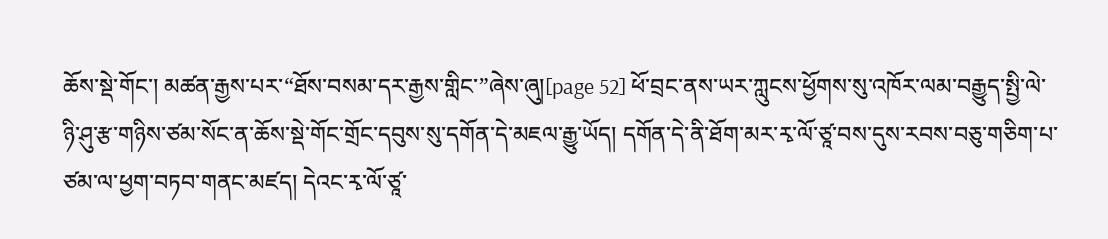ཆོས་སྡེ་གོང་། མཚན་རྒྱས་པར་“ཐོས་བསམ་དར་རྒྱས་གླིང་”ཞེས་ཞུ།[page 52] ཕོ་བྲང་ནས་ཡར་ཀླུངས་ཕྱོགས་སུ་འཁོར་ལམ་བརྒྱུད་སྤྱི་ལེ་ཉི་ཤུ་རྩ་གཉིས་ཙམ་སོང་ན་ཆོས་སྡེ་གོང་གྲོང་དབུས་སུ་དགོན་དེ་མཇལ་རྒྱུ་ཡོད། དགོན་དེ་ནི་ཐོག་མར་རྭ་ལོ་ཙཱ་བས་དུས་རབས་བཅུ་གཅིག་པ་ཙམ་ལ་ཕྱག་བཏབ་གནང་མཛད། དེའང་རྭ་ལོ་ཙཱ་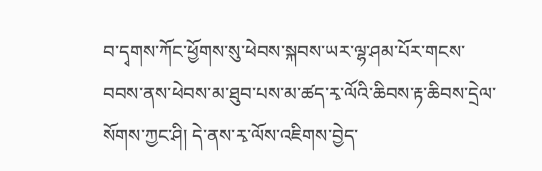བ་དྭགས་ཀོང་ཕྱོགས་སུ་ཕེབས་སྐབས་ཡར་ལྷ་ཤམ་པོར་གངས་བབས་ནས་ཕེབས་མ་ཐུབ་པས་མ་ཚད་རྭ་ལོའི་ཆིབས་རྟ་ཆིབས་དྲེལ་སོགས་ཀྱང་ཤི། དེ་ནས་རྭ་ལོས་འཇིགས་བྱེད་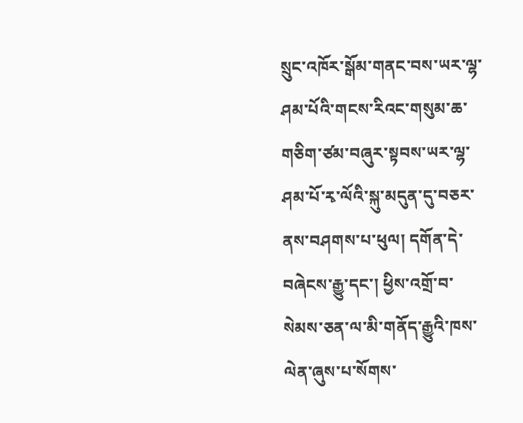སྲུང་འཁོར་སྒོམ་གནང་བས་ཡར་ལྷ་ཤམ་པོའི་གངས་རིའང་གསུམ་ཆ་གཅིག་ཙམ་བཞུར་སྟབས་ཡར་ལྷ་ཤམ་པོ་རྭ་ལོའི་སྐུ་མདུན་དུ་བཅར་ནས་བཤགས་པ་ཕུལ། དགོན་དེ་བཞེངས་རྒྱུ་དང་། ཕྱིས་འགྲོ་བ་སེམས་ཅན་ལ་མི་གནོད་རྒྱུའི་ཁས་ལེན་ཞུས་པ་སོགས་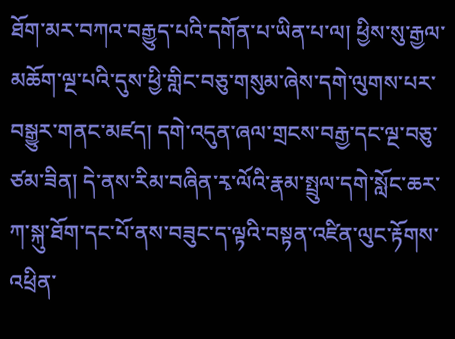ཐོག་མར་བཀའ་བརྒྱུད་པའི་དགོན་པ་ཡིན་པ་ལ། ཕྱིས་སུ་རྒྱལ་མཆོག་ལྔ་པའི་དུས་ཕྱི་གླིང་བཅུ་གསུམ་ཞེས་དགེ་ལུགས་པར་བསྒྱུར་གནང་མཛད། དགེ་འདུན་ཞལ་གྲངས་བརྒྱ་དང་ལྔ་བཅུ་ཙམ་ཟིན། དེ་ནས་རིམ་བཞིན་རྭ་ལོའི་རྣམ་སྤྲུལ་དགེ་སློང་ཆར་ཀ་སྐུ་ཐོག་དང་པོ་ནས་བཟུང་ད་ལྟའི་བསྟན་འཛིན་ལུང་རྟོགས་འཕྲིན་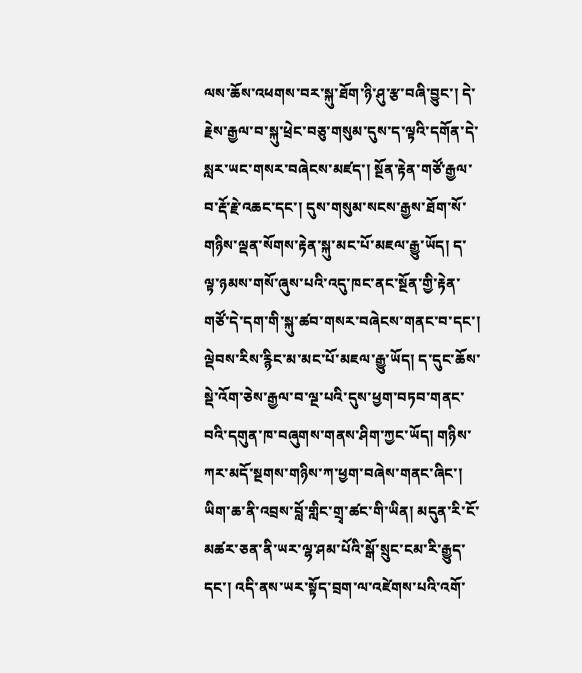ལས་ཆོས་འཕགས་བར་སྐུ་ཐོག་ཉི་ཤུ་རྩ་བཞི་བྱུང་། དེ་རྗེས་རྒྱལ་བ་སྐུ་ཕྲེང་བཅུ་གསུམ་དུས་ད་ལྟའི་དགོན་དེ་སླར་ཡང་གསར་བཞེངས་མཛད་། སྔོན་རྟེན་གཙོ་རྒྱལ་བ་རྡོ་རྗེ་འཆང་དང་། དུས་གསུམ་སངས་རྒྱས་ཐོག་སོ་གཉིས་ལྡན་སོགས་རྟེན་སྐུ་མང་པོ་མཇལ་རྒྱུ་ཡོད། ད་ལྟ་ཉམས་གསོ་ཞུས་པའི་འདུ་ཁང་ནང་སྔོན་གྱི་རྟེན་གཙོ་དེ་དག་གི་སྐུ་ཚབ་གསར་བཞེངས་གནང་བ་དང་། ལྡེབས་རིས་རྙིང་མ་མང་པོ་མཇལ་རྒྱུ་ཡོད། ད་དུང་ཆོས་སྡེ་འོག་ཅེས་རྒྱལ་བ་ལྔ་པའི་དུས་ཕྱག་བཏབ་གནང་བའི་དགུན་ཁ་བཞུགས་གནས་ཤིག་ཀྱང་ཡོད། གཉིས་ཀར་མདོ་སྔགས་གཉིས་ཀ་ཕྱག་བཞེས་གནང་ཞིང་། ཡིག་ཆ་ནི་འབྲས་བློ་གླིང་གྲྭ་ཚང་གི་ཡིན། མདུན་རི་ངོ་མཚར་ཅན་ནི་ཡར་ལྷ་ཤམ་པོའི་སྒོ་སྲུང་ངམ་རི་རྒྱུད་དང་། འདི་ནས་ཡར་སྟོད་བྲག་ལ་འཛེགས་པའི་འགོ་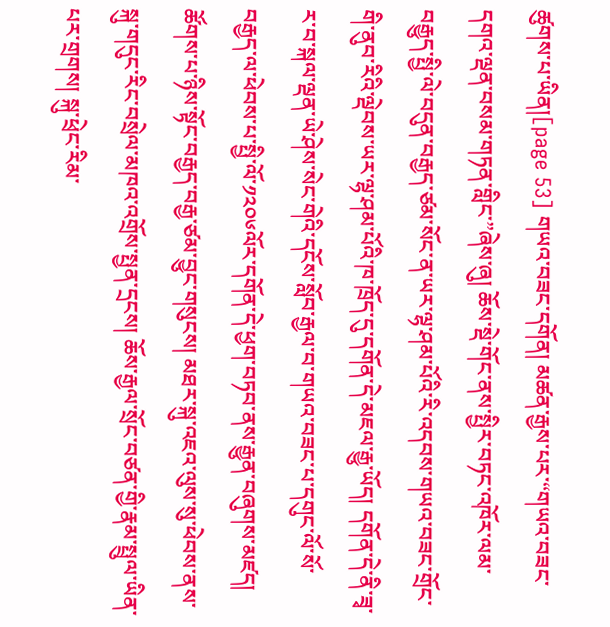ཚུགས་པ་ཡིན།[page 53] གཡའ་བཟང་དགོན། མཚན་རྒྱས་པར་“གཡའ་བཟང་དགའ་ལྡན་བསམ་གཏན་གླིང་”ཞེས་ཞུ། ཆོས་སྡེ་གོང་ནས་སྤྱིར་བཏང་འཁོར་ལམ་བརྒྱུད་སྤྱི་ལེ་བདུན་བརྒྱད་ཙམ་སོང་ན་ཡར་ལྷ་ཤམ་པོའི་རི་འདབས་གཡའ་བཟང་གྲོང་གི་ནུབ་རིའི་ལྡེབས་ཡར་ལྷ་ཤམ་པོའི་ཁ་ཁྲོད་དུ་དགོན་དེ་མཇལ་རྒྱུ་ཡོད། དགོན་དེ་ནི་ཟྭ་ར་བ་སྐལ་ལྡན་ཡེ་ཤེས་སེང་གེའི་དངོས་སློབ་རྒྱལ་བ་གཡའ་བཟང་པ་དགུང་ལོ་སོ་བརྒྱད་ལ་ཕེབས་པ་སྤྱི་ལོ་༡༢༠༦ལོར་དགོན་དེ་ཕྱག་བཏབ་ནས་རྒྱུན་བཞུགས་མཛད། ཚོགས་པ་ཉིས་སྟོང་བརྒྱད་བརྒྱ་ཙམ་བྱུང་གསུངས། མཐར་སྐུ་འཇའ་ལུས་སུ་ཕེབས་ནས་སྐུ་གདུང་རིང་བསྲེལ་མཁའ་འགྲོས་སྤྱན་དྲངས། ཆོས་རྒྱལ་སྲོང་བཙན་གྱི་རྣམ་སྤྲུལ་ཡིན་པར་གྲགས། སྐུ་ཕྲེང་རིམ་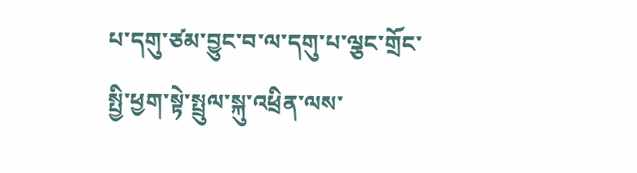པ་དགུ་ཙམ་བྱུང་བ་ལ་དགུ་པ་ལྕང་གྲོང་སྤྱི་ཕྱག་སྟེ་སྤྲུལ་སྐུ་འཕྲིན་ལས་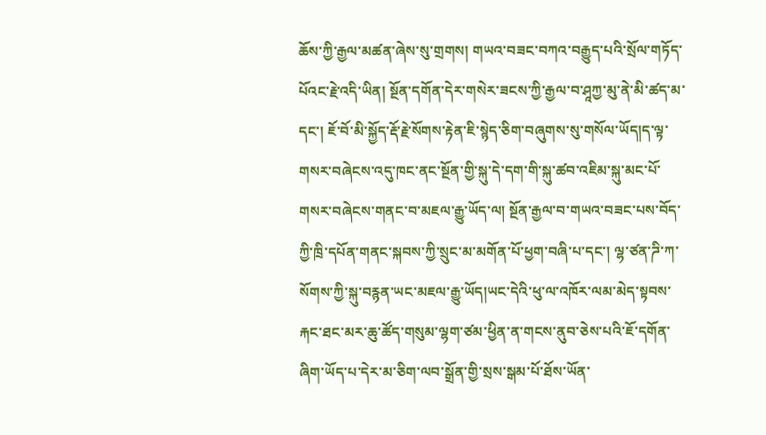ཆོས་ཀྱི་རྒྱལ་མཚན་ཞེས་སུ་གྲགས། གཡའ་བཟང་བཀའ་བརྒྱུད་པའི་སྲོལ་གཏོད་པོའང་རྗེ་འདི་ཡིན། སྔོན་དགོན་དེར་གསེར་ཟངས་ཀྱི་རྒྱལ་བ་ཤཱཀྱ་མུ་ནེ་མི་ཚད་མ་དང་། ཇོ་བོ་མི་སྐྱོད་རྡོ་རྗེ་སོགས་རྟེན་ཇི་སྙེད་ཅིག་བཞུགས་སུ་གསོལ་ཡོད།ད་ལྟ་གསར་བཞེངས་འདུ་ཁང་ནང་སྔོན་གྱི་སྐུ་དེ་དག་གི་སྐུ་ཚབ་འཇིམ་སྐུ་མང་པོ་གསར་བཞེངས་གནང་བ་མཇལ་རྒྱུ་ཡོད་ལ། སྔོན་རྒྱལ་བ་གཡའ་བཟང་པས་བོད་ཀྱི་ཁྲི་དཔོན་གནང་སྐབས་ཀྱི་སྲུང་མ་མགོན་པོ་ཕྱག་བཞི་པ་དང་། ལྷ་ཙན་ཌི་ཀ་སོགས་ཀྱི་སྐུ་བརྙན་ཡང་མཇལ་རྒྱུ་ཡོད།ཡང་དེའི་ཕུ་ལ་འཁོར་ལམ་མེད་སྟབས་རྐང་ཐང་མར་ཆུ་ཚོད་གསུམ་ལྷག་ཙམ་ཕྱིན་ན་གངས་ནུབ་ཅེས་པའི་ཇོ་དགོན་ཞིག་ཡོད་པ་དེར་མ་ཅིག་ལབ་སྒྲོན་གྱི་སྲས་སྒམ་པོ་ཐོས་ཡོན་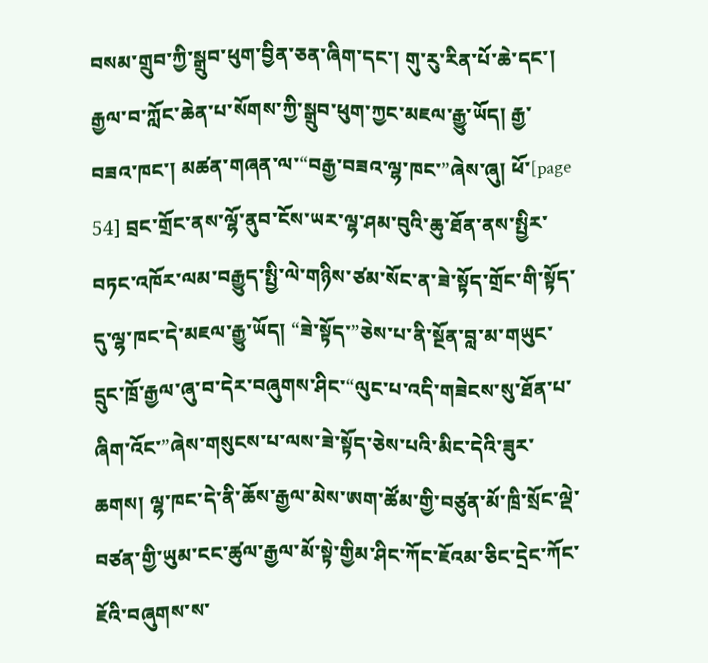བསམ་གྲུབ་ཀྱི་སྒྲུབ་ཕུག་བྱིན་ཅན་ཞིག་དང་། གུ་རུ་རིན་པོ་ཆེ་དང་། རྒྱལ་བ་ཀློང་ཆེན་པ་སོགས་ཀྱི་སྒྲུབ་ཕུག་ཀྱང་མཇལ་རྒྱུ་ཡོད། རྒྱ་བཟའ་ཁང་། མཚན་གཞན་ལ་“བརྒྱ་བཟའ་ལྷ་ཁང་”ཞེས་ཞུ། ཕོ་[page 54] བྲང་གྲོང་ནས་ལྷོ་ནུབ་ངོས་ཡར་ལྷ་ཤམ་བུའི་ཆུ་ཐོན་ནས་སྤྱིར་བཏང་འཁོར་ལམ་བརྒྱུད་སྤྱི་ལེ་གཉིས་ཙམ་སོང་ན་ཟེ་སྟོད་གྲོང་གི་སྟོད་དུ་ལྷ་ཁང་དེ་མཇལ་རྒྱུ་ཡོད། “ཟེ་སྟོད་”ཅེས་པ་ནི་སྔོན་བླ་མ་གཡུང་དྲུང་ཁྲོ་རྒྱལ་ཞུ་བ་དེར་བཞུགས་ཤིང་“ལུང་པ་འདི་གཟེངས་སུ་ཐོན་པ་ཞིག་འོང་”ཞེས་གསུངས་པ་ལས་ཟེ་སྟོད་ཅེས་པའི་མིང་དེའི་ཟུར་ཆགས། ལྷ་ཁང་དེ་ནི་ཆོས་རྒྱལ་མེས་ཨག་ཚོམ་གྱི་བཙུན་མོ་ཁྲི་སྲོང་ལྡེ་བཙན་གྱི་ཡུམ་ངང་ཚུལ་རྒྱལ་མོ་སྟེ་གྱིམ་ཤིང་ཀོང་ཇོའམ་ཅིང་དྲེང་ཀོང་ཇོའི་བཞུགས་ས་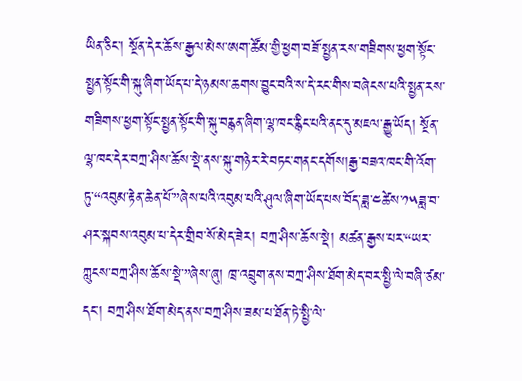ཡིན་ཅིང་། སྔོན་དེར་ཆོས་རྒྱལ་མེས་ཨག་ཚོམ་གྱི་ཕྱག་བཟོ་སྤྱན་རས་གཟིགས་ཕྱག་སྟོང་སྤྱན་སྟོང་གི་སྐུ་ཞིག་ཡོད་པ་དེ་ཉམས་ཆགས་བྱུང་བའི་ས་དེ་རང་གིས་བཞེངས་པའི་སྤྱན་རས་གཟིགས་ཕྱག་སྟོང་སྤྱན་སྟོང་གི་སྐུ་བརྙན་ཞིག་ལྷ་ཁང་རྙིང་པའི་ནང་དུ་མཇལ་རྒྱུ་ཡོད། སྔོན་ལྷ་ཁང་དེར་བཀྲ་ཤིས་ཆོས་སྡེ་ནས་སྐུ་གཉེར་རེ་བཏང་གནང་དགོས།རྒྱ་བཟའ་ཁང་གི་འོག་ཏུ་“འབུམ་རྟེན་ཆེན་པོ་”ཞེས་པའི་འབུམ་པའི་ཤུལ་ཞིག་ཡོད་པས་བོད་ཟླ་༤ཚེས་༡༥ཟླ་བ་ཤར་སྐབས་འབུམ་པ་དེར་གྲིབ་སོ་མེད་ཟེར། བཀྲ་ཤིས་ཆོས་སྡེ། མཚན་རྒྱས་པར་“ཡར་ཀླུངས་བཀྲ་ཤིས་ཆོས་སྡེ་”ཞེས་ཞུ། ཁྲ་འབྲུག་ནས་བཀྲ་ཤིས་ཐོག་མེད་བར་སྤྱི་ལེ་བཞི་ཙམ་དང་། བཀྲ་ཤིས་ཐོག་མེད་ནས་བཀྲ་ཤིས་ཟམ་པ་ཐོན་ཏེ་སྤྱི་ལེ་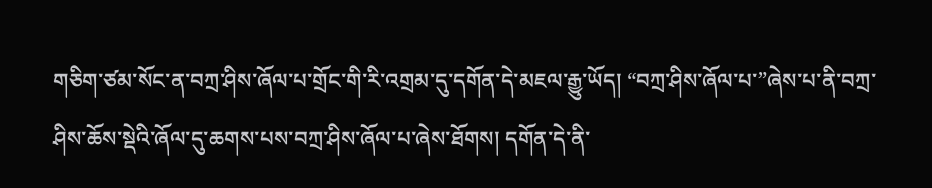གཅིག་ཙམ་སོང་ན་བཀྲ་ཤིས་ཞོལ་པ་གྲོང་གི་རི་འགྲམ་དུ་དགོན་དེ་མཇལ་རྒྱུ་ཡོད། “བཀྲ་ཤིས་ཞོལ་པ་”ཞེས་པ་ནི་བཀྲ་ཤིས་ཆོས་སྡེའི་ཞོལ་དུ་ཆགས་པས་བཀྲ་ཤིས་ཞོལ་པ་ཞེས་ཐོགས། དགོན་དེ་ནི་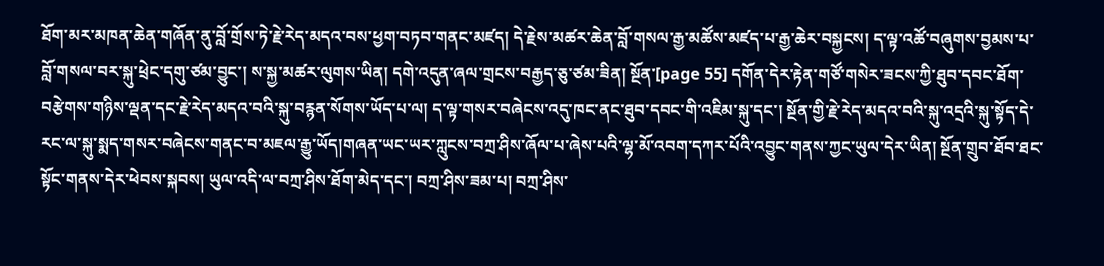ཐོག་མར་མཁན་ཆེན་གཞོན་ནུ་བློ་གྲོས་ཏེ་རྗེ་རེད་མདའ་བས་ཕྱག་བཏབ་གནང་མཛད། དེ་རྗེས་མཚར་ཆེན་བློ་གསལ་རྒྱ་མཚོས་མཛད་པ་རྒྱ་ཆེར་བསྐྱངས། ད་ལྟ་འཚོ་བཞུགས་བྱམས་པ་བློ་གསལ་བར་སྐུ་ཕྲེང་དགུ་ཙམ་བྱུང་། ས་སྐྱ་མཚར་ལུགས་ཡིན། དགེ་འདུན་ཞལ་གྲངས་བརྒྱད་ཅུ་ཙམ་ཟིན། སྔོན་[page 55] དགོན་དེར་རྟེན་གཙོ་གསེར་ཟངས་ཀྱི་ཐུབ་དབང་ཐོག་བརྩེགས་གཉིས་ལྡན་དང་རྗེ་རེད་མདའ་བའི་སྐུ་བརྙན་སོགས་ཡོད་པ་ལ། ད་ལྟ་གསར་བཞེངས་འདུ་ཁང་ནང་ཐུབ་དབང་གི་འཇིམ་སྐུ་དང་། སྔོན་གྱི་རྗེ་རེད་མདའ་བའི་སྐུ་འདྲའི་སྐུ་སྟོད་དེ་རང་ལ་སྐུ་སྨད་གསར་བཞེངས་གནང་བ་མཇལ་རྒྱུ་ཡོད།གཞན་ཡང་ཡར་ཀླུངས་བཀྲ་ཤིས་ཞོལ་པ་ཞེས་པའི་ལྷ་མོ་འབག་དཀར་པོའི་འབྱུང་གནས་ཀྱང་ཡུལ་དེར་ཡིན། སྔོན་གྲུབ་ཐོབ་ཐང་སྟོང་གནས་དེར་ཕེབས་སྐབས། ཡུལ་འདི་ལ་བཀྲ་ཤིས་ཐོག་མེད་དང་། བཀྲ་ཤིས་ཟམ་པ། བཀྲ་ཤིས་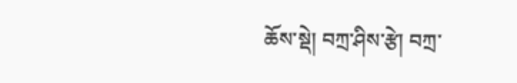ཆོས་སྡེ། བཀྲ་ཤིས་རྩེ། བཀྲ་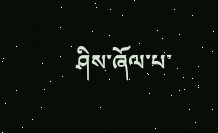ཤིས་ཞོལ་པ་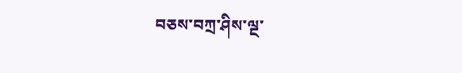བཅས་བཀྲ་ཤིས་ལྔ་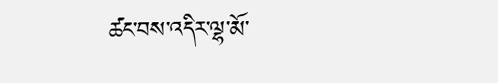ཚང་བས་འདིར་ལྷ་མོ་